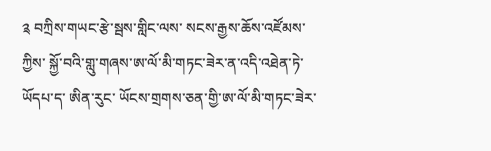༉ བཀྲིས་གཡང་རྩེ་སྦས་གླིང་ལས་ སངས་རྒྱས་ཆོས་འཛོམས་ཀྱིས་ སྐྱོ་བའི་གླུ་གཞས་ཨ་ལོ་མི་གཏང་ཟེར་ན་འདི་འཐེན་ཏེ་ཡོདཔ་ད་ ཨིན་རུང་ ཡོངས་གྲགས་ཅན་གྱི་ཨ་ལོ་མི་གཏང་ཟེར་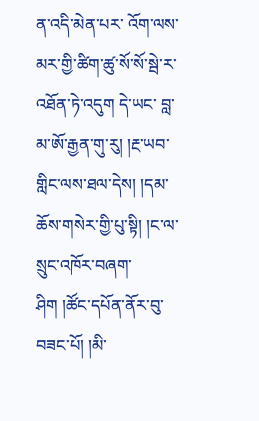ན་འདི་མེན་པར་ འོག་ལས་མར་གྱི་ཚིག་ཚུ་སོ་སོ་སྦེ་ར་འཐོན་ཏེ་འདུག དེ་ཡང་ བླ་མ་ཨོ་རྒྱན་གུ་རུ། །རྔ་ཡབ་གླིང་ལས་ཐལ་དེས། །དམ་ཆོས་གསེར་གྱི་པུ་སྟི། །ང་ལ་སྲུང་འཁོར་བཞག་ཤིག །ཚོང་དཔོན་ནོར་བུ་བཟང་པོ། །མི་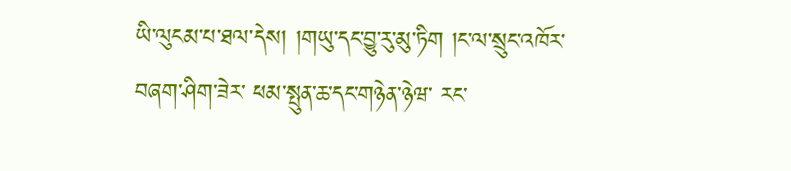ཡི་ལུངམ་པ་ཐལ་དེས། །གཡུ་དང་བྱུ་རུ་མུ་ཏིག །ང་ལ་སྲུང་འཁོར་བཞག་ཤིག་ཟེར་ ཕམ་སྤུན་ཆ་དང་གཉེན་ཉེཝ་ རང་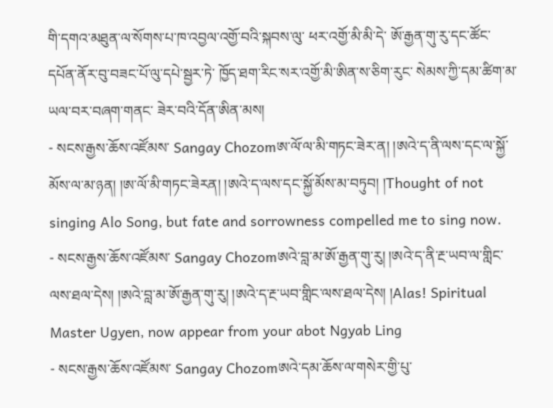གི་དགའ་མཐུན་ལ་སོགས་པ་ཁ་འབྱལ་འགྱོ་བའི་སྐབས་ལུ་ ཕར་འགྱོ་མི་མི་དེ་ ཨོ་རྒྱན་གུ་རུ་དང་ཚོང་དཔོན་ནོར་བུ་བཟང་པོ་ལུ་དཔེ་སྦྱར་ཏེ་ ཁྱོད་ཐག་རིང་སར་འགྱོ་མི་ཨིན་ས་ཅིག་རུང་ སེམས་ཀྱི་དམ་ཚིག་མ་ཡལ་བར་བཞག་གནང་ ཟེར་བའི་དོན་ཨིན་མས།
- སངས་རྒྱས་ཆོས་འཛོམས་ Sangay Chozomཨ་ལོ་ལ་མི་གཏང་ཟེར་ན། །ཨའེ་ད་ནི་ལས་དང་ལ་སྐྱོ་མོས་ལ་མ་ཉན། །ཨ་ལོ་མི་གཏང་ཟེརན། །ཨའེ་ད་ལས་དང་སྐྱོ་མོས་མ་བཏུབ། །Thought of not singing Alo Song, but fate and sorrowness compelled me to sing now.
- སངས་རྒྱས་ཆོས་འཛོམས་ Sangay Chozomཨའེ་བླ་མ་ཨོ་རྒྱན་གུ་རུ། །ཨའེ་ད་ནི་རྔ་ཡབ་ལ་གླིང་ལས་ཐལ་དེས། །ཨའེ་བླ་མ་ཨོ་རྒྱན་གུ་རུ། །ཨའེ་ད་རྔ་ཡབ་གླིང་ལས་ཐལ་དེས། །Alas! Spiritual Master Ugyen, now appear from your abot Ngyab Ling
- སངས་རྒྱས་ཆོས་འཛོམས་ Sangay Chozomཨའེ་དམ་ཆོས་ལ་གསེར་གྱི་པུ་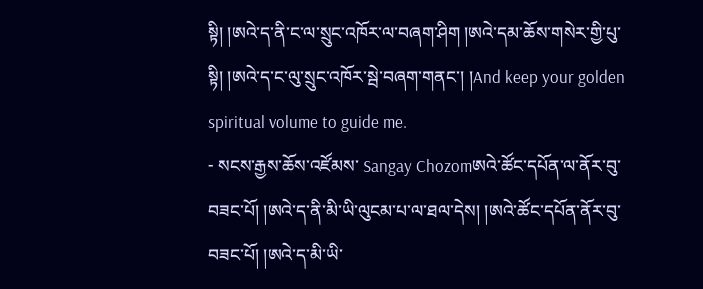སྟི། །ཨའེ་ད་ནི་ང་ལ་སྲུང་འཁོར་ལ་བཞག་ཤིག །ཨའེ་དམ་ཆོས་གསེར་གྱི་པུ་སྟི། །ཨའེ་ད་ང་ལུ་སྲུང་འཁོར་སྦེ་བཞག་གནང་། །And keep your golden spiritual volume to guide me.
- སངས་རྒྱས་ཆོས་འཛོམས་ Sangay Chozomཨའེ་ཚོང་དཔོན་ལ་ནོར་བུ་བཟང་པོ། །ཨའེ་ད་ནི་མི་ཡི་ལུངམ་པ་ལ་ཐལ་དེས། །ཨའེ་ཚོང་དཔོན་ནོར་བུ་བཟང་པོ། །ཨའེ་ད་མི་ཡི་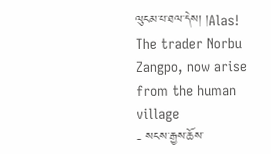ལུངམ་པ་ཐལ་དེས། །Alas! The trader Norbu Zangpo, now arise from the human village
- སངས་རྒྱས་ཆོས་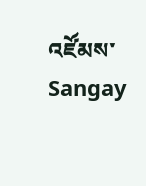འཛོམས་ Sangay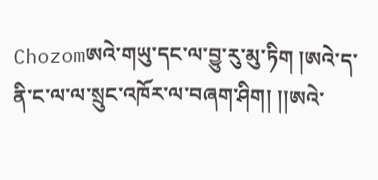Chozomཨའེ་གཡུ་དང་ལ་བྱུ་རུ་མུ་ཏིག །ཨའེ་ད་ནི་ང་ལ་ལ་སྲུང་འཁོར་ལ་བཞག་ཤིག། །།ཨའེ་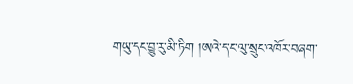གཡུ་དང་བྱུ་རུ་མི་ཏིག །ཨའེ་ད་ང་ལུ་སྲུང་འཁོར་བཞག་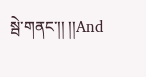སྦེ་གནང་།། །།And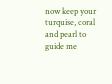now keep your turquise, coral and pearl to guide me